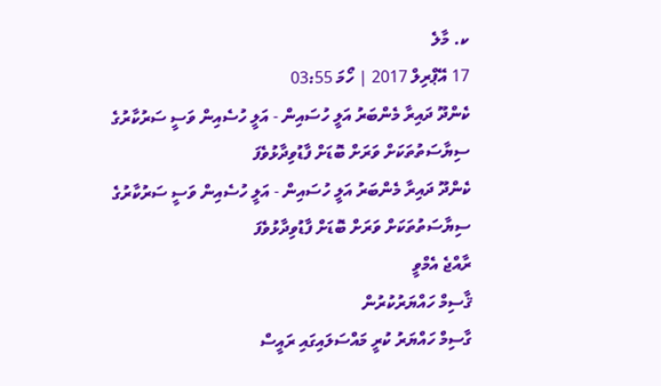ކ. މާލެ
17 އޭޕްރިލް 2017 | ހޯމަ 03:55
ކެންދޫ ދައިރާ މެންބަރު އަލީ ހުސައިން - އަލީ ހުސެއިން ވަސީ ސަރުކާރުގެ ސިޔާސަތުތަކަށް ވަރަށް ބޮޑަށް ފާޑުވިދާޅުވެފަ
ކެންދޫ ދައިރާ މެންބަރު އަލީ ހުސައިން - އަލީ ހުސެއިން ވަސީ ސަރުކާރުގެ ސިޔާސަތުތަކަށް ވަރަށް ބޮޑަށް ފާޑުވިދާޅުވެފަ
ރާއްޖެ އެމްވީ
ޤާސިމް ހައްޔަރުކުރުން
ގާސިމް ހައްޔަރު ކުރީ މައްސަލައިގައި ރައީސް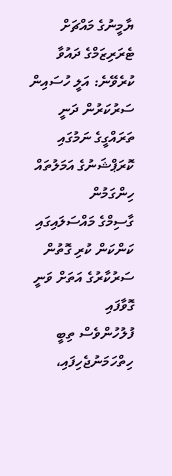ޔާމީނުގެ މައްޗަށް ޓެރަރިޒަމްގެ ދައުވާ ކުރެވޭނެ: އަލީ ހުސައިން
ސަރުކަރުން ދަނީ ތަރައްގީގެ ނަމުގައި ކޮރަޕްޝަނުގެ އަމަލުތައް ހިންގަމުން
ގާސިމްގެ މައްސަލައިގައި ކަންކަން ކުރި ގޮތުން ސަރުކާރުގެ އަތަށް ވަނީ ގޮވާފައި
ފުލުހުންވެސް ތިބީ ހިތްހަމަނުޖެހިފައި،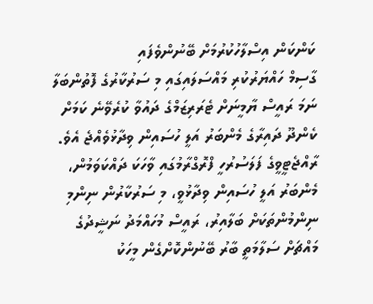ކަންކަން އިސްލާހުކުރުމަށް ބޭނުންވެފައި
ގާސިމް ހައްޔަރުކުރި މައްސަލައިގައި މި ސަރުކާރުގެ ފޮތުންބަލާ ނަމަ ރައީސް ޔާމީނަށް ޓެރަރިޒަމްގެ ދައުވާ ކުރެވޭނެ ކަމަށް ކެންދޫ ދައިރާގެ މެންބަރު އަލީ ހުސައިން ވިދާޅުވެއްޖެ އެވެ.
ރާއްޖެޓީވީގެ ފަލަސުރުހީ ފްރޮގްރާމުގައި ވާހަކަ ދައްކަވަމުން، މެންބަރު އަލީ ހުސައިން ވިދާޅުވީ، މި ސަރުކާރުން ނިންމި ނިންމުންތަކަށް ބަލާއިރު، ރައީސް މުހައްމަދު ނަޝީދުގެ މައްޗަށް ސަލާމަތީ ބާރު ބޭނުންކޮށްގެން މީހަކު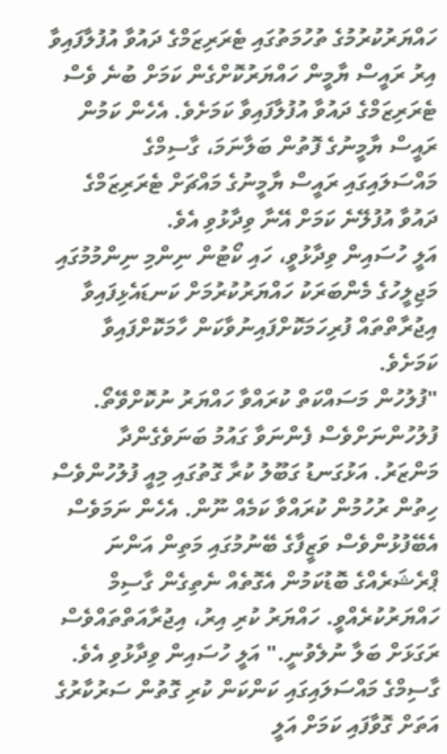ހައްޔަރުކުރުމުގެ ތުހުމަތުގައި ޓެރަރިޒަމްގެ ދައުވާ އުފުލާފައިވާ އިރު ރައީސް ޔާމީން ހައްޔަރުކޮށްގެން ކަމަށް ބުނެ ވެސް ޓެރަރިޒަމްގެ ދައުވާ އުފުލާފައިވާ ކަމަށެވެ. އެހެން ކަމުން ރައީސް ޔާމީނުގެ ފޮތުން ބަލާނަމަ، ގާސިމްގެ މައްސަލައިގައި ރައީސް ޔާމީނުގެ މައްޗަށް ޓެރަރިޒަމްގެ ދައުވާ އުފުލޭނެ ކަމަށް އޭނާ ވިދާޅުވި އެވެ.
އަލީ ހުސައިން ވިދާޅުވީ، ހައި ކޯޓުން ނިންމި ނިންމުމުގައި މަޖިލީހުގެ މެންބަރަކު ހައްޔަރުކުރުމަށް ކަނޑައެޅިފައިވާ އިޖުރާތްތައް ފުރިހަމަކޮށްފައިނުވާކަން ހާމަކޮށްފައިވާ ކަމަށެވެ.
"ފުލުހުން މަސައްކަތް ކުރައްވާ ހައްޔަރު ނުކޮށްވޭތޯ. ފުލުހުންނަށްވެސް ފެންނަވާ ގައުމު ބަނަވެގެންދާ މަންޒަރު. އަޅުގަނޑު ގަބޫލު ކުރާ ގޮތުގައި މިއީ ފުލުހުންވެސް ހިތުން ރުހުމުން ކުރައްވާ ކަމެއް ނޫން. އެހެން ނަމަވެސް އެބޭފުޅުންވެސް ވަޒީފާގެ ބޭނުމުގައި މަތިން އަންނަ ޕްރެޝަރެއްގެ ބޮޑުކަމުން އެގޮތެއް ނެތިގެން ގާސިމް ހައްޔަރުކުރެއްވީ. ހައްޔަރު ކުރި އިރު، އިޖުރާއަތްތައްވެސް ރަގަޅަށް ބަލާ ނުލެވުނީ." އަލީ ހުސައިން ވިދާޅުވި އެވެ.
ގާސިމްގެ މައްސަލައިގައި ކަންކަން ކުރި ގޮތުން ސަރުކާރުގެ އަތަށް ގޮވާފައި ކަމަށް އަލީ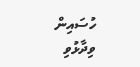ހުސައިން ވިދާޅުވި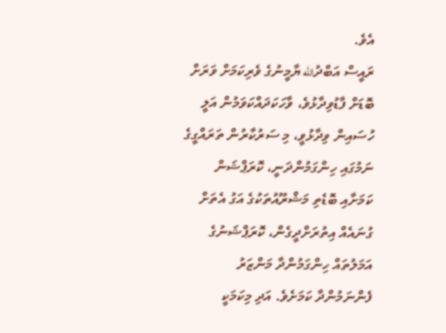އެވެ.
ރައީސް އަބްދުالله ޔާމީނުގެ ވެރިކަމަށް ވަރަށް ބޮޑަށް ފާޑުވިދާޅުވެ، ވާހަކަދައްކަވަމުން އަލީ ހުސައިން ވިދާޅުވީ، މި ސަރުކާރުން ތަރައްގީގެ ނަމުގައި ހިންގަމުންދަނީ، ކޮރަޕްޝަން ކަމަށާއި ބޮޑެތި މަޝްރޫއުތަކުގެ އަގު އެތަށް ގުނައެއް އިތުރަށްދީގެން، ކޮރަޕްޝަނުގެ އަމަލުތައް ހިންގަމުންދާ މަންޒަރު ފެންނަމުންދާ ކަމަށެވެ. އަދި މިކަމަކީ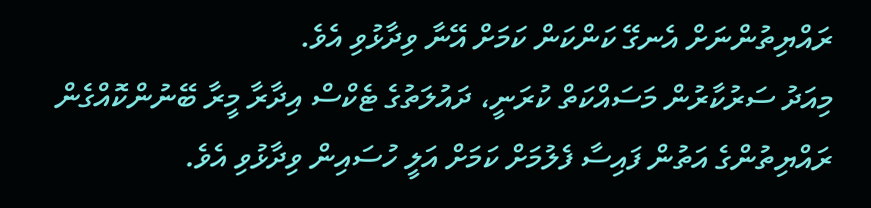ރައްޔިތުންނަށް އެނގޭ ކަންކަން ކަމަށް އޭނާ ވިދާޅުވި އެވެ.
މިއަދު ސަރުކާރުން މަސައްކަތް ކުރަނީ، ދައުލަތުގެ ޓެކްސް އިދާރާ މީރާ ބޭނުންކޮއްގެން ރައްޔިތުންގެ އަތުން ފައިސާ ފެލުމަށް ކަމަށް އަލީ ހުސައިން ވިދާޅުވި އެވެ.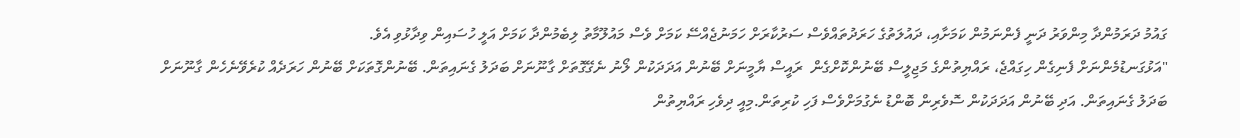ގައުމު ދަރަމުންދާ މިންވަރު ދަނީ ފެންނަމުން ކަމަށާއި، ދައުލަތުގެ ހަރަދުތައްވެސް ސަރުކާރަށް ހަމަނުޖެއްސޭ ކަމަށް ވެސް މައުލޫމާތު ލިބެމުންދާ ކަމަށް އަލީ ހުސައިން ވިދާޅުވި އެވެ.
"އަޅުގަނޑުމެންނަށް ފެނިގެން ހިގައްޖެ، ރައްޔިތުންގެ މަޖިލީސް ބޭނުންކޮށްގެން  ރައީސް ޔާމީނަށް ބޭނުން އަދަދަކުން ލޯނު ނެގޭގޮތަށް ގާނޫނަށް ބަދަލު ގެނައިތަން. ބޭނުންގޮތަކަށް ބޭނުން ހަރަދެއް ކުރެވޭނެހެން ގާނޫނަށް ބަދަލު ގެނައިތަން. އަދި ބޭނުން އަދަދަކުން ސޮވެރިން ބޮންޑު ނެގުމަށްވެސް ފަހި ކުރިތަން.މިއީ ދިވެހި ރައްޔިތުން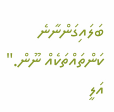ބަލައިގަންނާނެ ކަންތައްތަކެއް ނޫން." އަލީ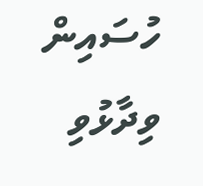ހުސައިން ވިދާޅުވި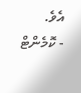އެވެ.
- ކޮމެންޓް